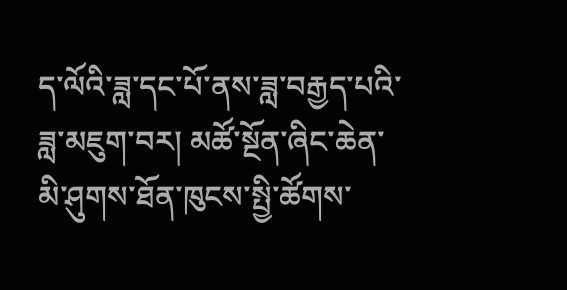ད་ལོའི་ཟླ་དང་པོ་ནས་ཟླ་བརྒྱད་པའི་ཟླ་མཇུག་བར། མཚོ་སྔོན་ཞིང་ཆེན་མི་ཤུགས་ཐོན་ཁུངས་སྤྱི་ཚོགས་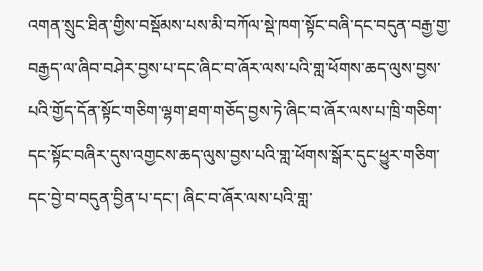འགན་སྲུང་ཐིན་གྱིས་བསྡོམས་པས་མི་བཀོལ་སྡེ་ཁག་སྟོང་བཞི་དང་བདུན་བརྒྱ་གྱ་བརྒྱད་ལ་ཞིབ་བཤེར་བྱས་པ་དང་ཞིང་བ་ཞོར་ལས་པའི་གླ་ཕོགས་ཆད་ལུས་བྱས་པའི་གྱོད་དོན་སྟོང་གཅིག་ལྷག་ཐག་གཅོད་བྱས་ཏེ་ཞིང་བ་ཞོར་ལས་པ་ཁྲི་གཅིག་དང་སྟོང་བཞིར་དུས་འགྱངས་ཆད་ལུས་བྱས་པའི་གླ་ཕོགས་སྒོར་དུང་ཕྱུར་གཅིག་དང་བྱེ་བ་བདུན་བྱིན་པ་དང་། ཞིང་བ་ཞོར་ལས་པའི་གླ་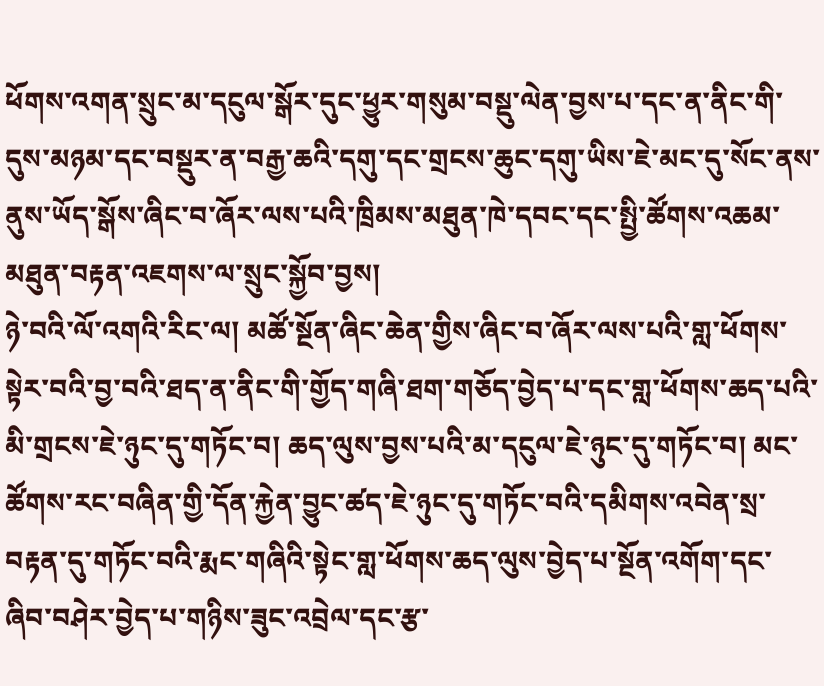ཕོགས་འགན་སྲུང་མ་དངུལ་སྒོར་དུང་ཕྱུར་གསུམ་བསྡུ་ལེན་བྱས་པ་དང་ན་ནིང་གི་དུས་མཉམ་དང་བསྡུར་ན་བརྒྱ་ཆའི་དགུ་དང་གྲངས་ཆུང་དགུ་ཡིས་ཇེ་མང་དུ་སོང་ནས་ནུས་ཡོད་སྒོས་ཞིང་བ་ཞོར་ལས་པའི་ཁྲིམས་མཐུན་ཁེ་དབང་དང་སྤྱི་ཚོགས་འཆམ་མཐུན་བརྟན་འཇགས་ལ་སྲུང་སྐྱོབ་བྱས།
ཉེ་བའི་ལོ་འགའི་རིང་ལ། མཚོ་སྔོན་ཞིང་ཆེན་གྱིས་ཞིང་བ་ཞོར་ལས་པའི་གླ་ཕོགས་སྟེར་བའི་བྱ་བའི་ཐད་ན་ནིང་གི་གྱོད་གཞི་ཐག་གཅོད་བྱེད་པ་དང་གླ་ཕོགས་ཆད་པའི་མི་གྲངས་ཇེ་ཉུང་དུ་གཏོང་བ། ཆད་ལུས་བྱས་པའི་མ་དངུལ་ཇེ་ཉུང་དུ་གཏོང་བ། མང་ཚོགས་རང་བཞིན་གྱི་དོན་རྐྱེན་བྱུང་ཚད་ཇེ་ཉུང་དུ་གཏོང་བའི་དམིགས་འབེན་སྲ་བརྟན་དུ་གཏོང་བའི་རྨང་གཞིའི་སྟེང་གླ་ཕོགས་ཆད་ལུས་བྱེད་པ་སྔོན་འགོག་དང་ཞིབ་བཤེར་བྱེད་པ་གཉིས་ཟུང་འབྲེལ་དང་རྩ་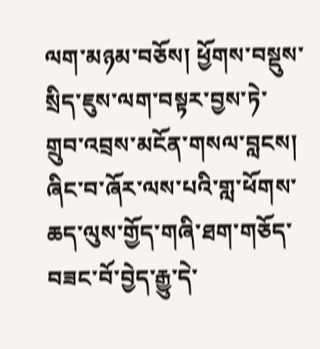ལག་མཉམ་བཅོས། ཕྱོགས་བསྡུས་སྲིད་ཇུས་ལག་བསྟར་བྱས་ཏེ་གྲུབ་འབྲས་མངོན་གསལ་བླངས། ཞིང་བ་ཞོར་ལས་པའི་གླ་ཕོགས་ཆད་ལུས་གྱོད་གཞི་ཐག་གཅོད་བཟང་བོ་བྱེད་རྒྱུ་དེ་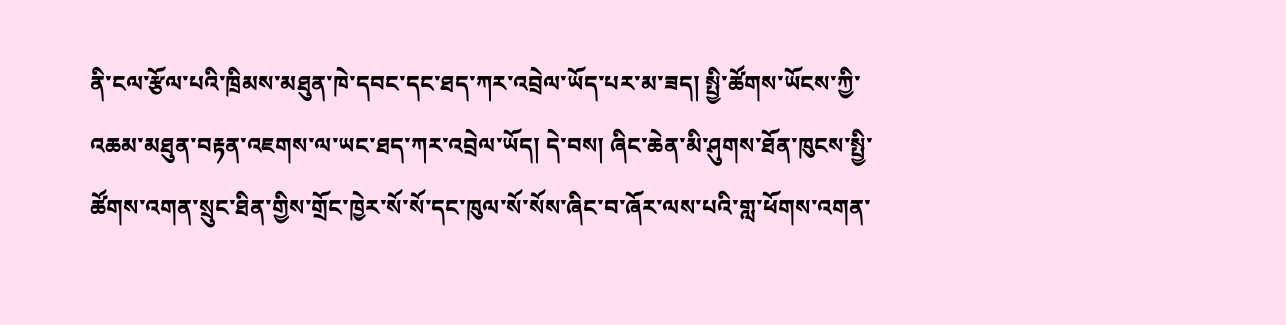ནི་ངལ་རྩོལ་པའི་ཁྲིམས་མཐུན་ཁེ་དབང་དང་ཐད་ཀར་འབྲེལ་ཡོད་པར་མ་ཟད། སྤྱི་ཚོགས་ཡོངས་ཀྱི་འཆམ་མཐུན་བརྟན་འཇགས་ལ་ཡང་ཐད་ཀར་འབྲེལ་ཡོད། དེ་བས། ཞིང་ཆེན་མི་ཤུགས་ཐོན་ཁུངས་སྤྱི་ཚོགས་འགན་སྲུང་ཐིན་གྱིས་གྲོང་ཁྱེར་སོ་སོ་དང་ཁུལ་སོ་སོས་ཞིང་བ་ཞོར་ལས་པའི་གླ་ཕོགས་འགན་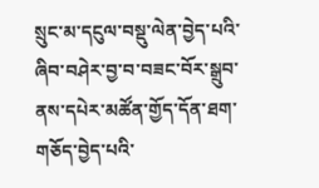སྲུང་མ་དངུལ་བསྡུ་ལེན་བྱེད་པའི་ཞིབ་བཤེར་བྱ་བ་བཟང་བོར་སྒྲུབ་ནས་དཔེར་མཚོན་གྱོད་དོན་ཐག་གཅོད་བྱེད་པའི་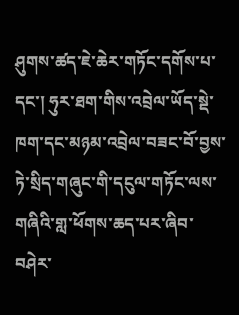ཤུགས་ཚད་ཇེ་ཆེར་གཏོང་དགོས་པ་དང་། ཧུར་ཐག་གིས་འབྲེལ་ཡོད་སྡེ་ཁག་དང་མཉམ་འབྲེལ་བཟང་བོ་བྱས་ཏེ་སྲིད་གཞུང་གི་དངུལ་གཏོང་ལས་གཞིའི་གླ་ཕོགས་ཆད་པར་ཞིབ་བཤེར་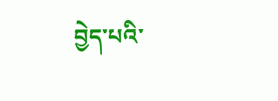བྱེད་པའི་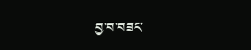བྱ་བ་བཟང་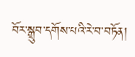བོར་སྒྲུབ་དགོས་པའི་རེ་བ་བཏོན།